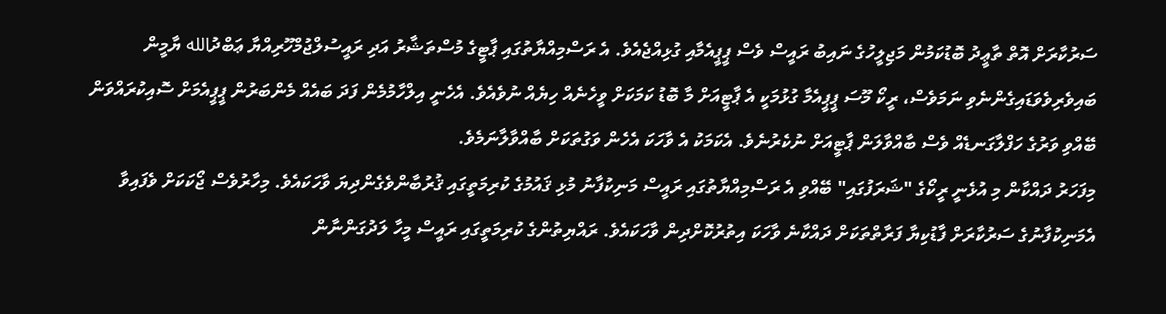ސަރުކާރަށް އޮތް ތާޢީދު ބޮޑުކަމުން މަޖިލީހުގެ ނައިބު ރައީސް ވެސް ޕީޕީއެމާއި ގުޅިއްޖެއެވެ. އެ ރަސްމިއްޔާތުގައި ޕާޓީގެ މުސްތަޝާރު އަދި ރައީސުލްޖުމްހޫރިއްޔާ ޢަބްދުالله ޔާމީން ބައިވެރިވެވަޑައިގެންނެވި ނަމަވެސް، ރީކޯ މޫސަ ޕީޕީއެމާ ގުޅުމަކީ އެ ޕާޓީއަށް މާ ބޮޑު ކަމަކަށް ވީހެނެއް ހިޔެއް ނުވެއެވެ. އެހެނީ އިލްހާމުމެން ފަދަ ބައެއް މެންބަރުން ޕީޕީއެމަށް ސޮއިކުރައްވަން ބޭއްވި ވަރުގެ ހަފްލާގަނޑެއް ވެސް ބާއްވާލަން ޕާޓީއަށް ނުކެރުނެވެ. އެކަމަކު އެ ވާހަކަ އެހެން ވަގުތަކަށް ބާއްވާލާނަމެވެ.
މިފަހަރު ދައްކާން މި އުޅެނީ ރީކޯގެ "ޝަރަފުގައި" ބޭއްވި އެ ރަސްމިއްޔާތުގައި ރައީސް މަނިކުފާނު މުޅި ޤައުމުގެ ކުރިމަތީގައި ޤުރުބާންވެގެންދިޔަ ވާހަކައެވެ. މިހާރުވެސް ޖޯކަކަށް ވެފައިވާ އެމަނިކުފާނުގެ ސަރުކާރަށް ފާޑުކިޔާ ފަރާތްތަކަށް ދައްކާނެ ވާހަކަ އިތުރުކޮށްދިން ވާހަކައެވެ. ރައްޔިތުންގެ ކުރިމަތީގައި ރައީސް މީހާ ލަދުގަންނާން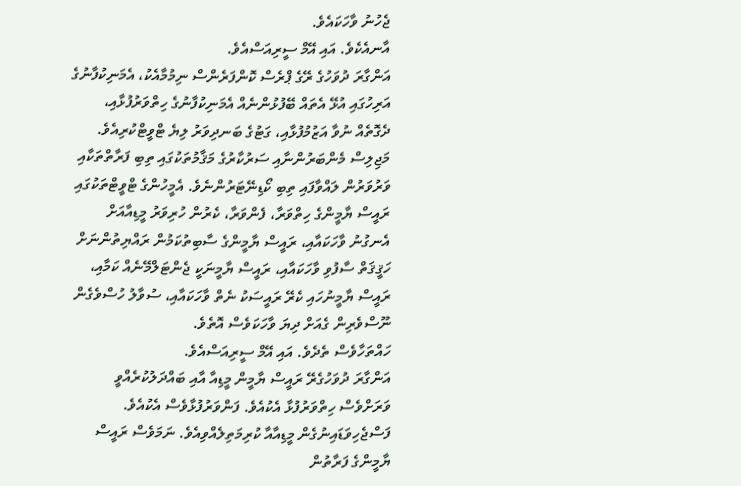ޖެހުނު ވާހަކައެވެ.
އާނއެކެވެ. އައި އޭމް ސީރިއަސްއެވެ.
އަންގާރަ ދުވަހުގެ ރޭގެ ޕްރެސް ކޮންފަރެންސް ނިމުމާއެކު، އެމަނިކުފާނުގެ އަރިހުގައި އުޅޭ އެތައް ބޭފުޅުންނެއް އެމަނިކުފާނުގެ ހިތްވަރުފުޅާއި، ދެގޮތެއް ނުވާ އަޒުމުފުޅާއި، ގަޓުގެ ބަނދިވަރު ލިޔެ ޓްވީޓްކުރިއެވެ. މަޖިލިސް މެންބަރުންނާއި ސަރުކާރުގެ މަޤާމުތަކުގައި ތިބި ފަރާތްތަކާއި ވަރުވަރުން ލައްވާފައި ތިބި ކޯޑިނޭޓަރުންނެވެ. އެމީހުންގެ ޓްވީޓްތަކުގައި ރައީސް ޔާމީންގެ ހިތްވަރާ، ފެންވަރާ، ކެރުން ހުރިވަރު މީޑިއާއަށް އެނގުނު ވާހަކައާއި، ރައީސް ޔާމީންގެ ސާބިތުކަމުން ރައްޔިތުންނަށް ހަޤީޤަތް ސާފުވި ވާހަކައާއި، ރައީސް ޔާމީނަކީ ޖެންޓަލްމޭނެއް ކަމާއި، ރައީސް ޔާމީނުހައި ކެރޭ ރައީސަކު ނެތް ވާހަކައާއި، ސުވާލު ހުސްވެގެން ނޫސްވެރިން ގެއަށް ދިޔަ ވާހަކަވެސް އޮތެވެ.
ހައްތަހާވެސް ތެދެވެ. އައި އޭމް ސީރިއަސްއެވެ.
އަންގާރަ ދުވަހުގެރޭ ރައީސް ޔާމީން މީޑިއާ އާއި ބައްދަލުކުރެއްވީ ވަރަށްވެސް ހިތްވަރުފުޅާ އެކުއެވެ. ފަންވަރުފުޅާވެސް އެކުއެވެ. ފަސްޖެހިވަޑައިނުގެން މީޑިއާއާ ކުރިމަތިލެއްވިއެވެ. ނަމަވެސް ރައީސް ޔާމީންގެ ފަރާތުން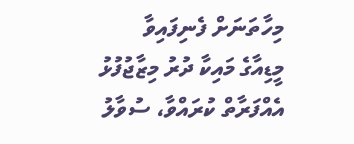މިހާތަނަށް ފެނިފައިވާ މީޑިއާގެ މައިކާ ދުރު މިޒާޖުފުޅު އެއްފަރާތް ކުރައްވާ، ސުވާލު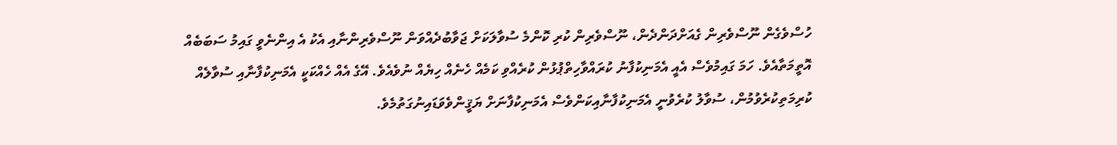ހުސްވެގެން ނޫސްވެރިން ގެއަށްދަންދެން، ނޫސްވެރިން ކުރި ކޮންމެ ސުވާލަކަށް ޖަވާބުދެއްވަން ނޫސްވެރިންނާއި އެކު އެ އިންނެވީ ގައިމު ސަބަބެއް އޮތީމަތާއެވެ. ހަމަ ގައިމުވެސް އެއީ އެމަނިކުފާނު ކުރައްވާހިތްޕުޅުން ކުރެއްވި ކަމެއް ހެނެއް ހިޔެއް ނުވެއެވެ. އޭގެ އެއް ހެއްކަކީ އެމަނިކުފާނާއި ސުވާލެއް ކުރިމަތިކުރެވުމުން، ސުވާލު ކުރެވުނީ އެމަނިކުފާނާއިކަންވެސް އެމަނިކުފާނަށް ޔަޤީންވެވަޑައިނުގަތުމެވެ.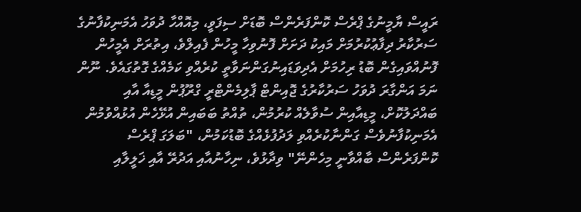ރައީސް ޔާމީނުގެ ޕްރެސް ކޮންފަރެންސް ބޮޑަށް ސިފަވީ، މިއޮއްހާ ދުވަހު އެމަނިކުފާނުގެ ސަރުކާރު ދިފާޢުކުރުމަށް މައިކު ދަށަށް ފޮނުވިހާ މީހުން ފެއިލްވެ، އިތުރަށް އެމީހުން ފޮނުއްވައިގެން ބޮޑު ރިހުމަށް އެދިވަޑައިނުގަންނަވާތީ ކުރެއްވި ކަމެއްގެ ގޮތުގައެވެ. ނޫން ނަމަ އަންގާރަ ދުވަހު ސަރުކާރުގެ ޖޮއިންޓް ޕާލިމެންޓްރީ ގްރޫޕުން މީޑިއާ އާއި ބައްދަލުކޮށް، މީޑިއާއިން ސުވާލެއް ކުރުމުން، ތުއްތު ބަބައިން އުޅޭހެން އުޅުއްވުމުން އެމަނިކުފާނުވެސް ގަންނާކުރެއްވި ލަދުފުޅެއްގެ ބޮޑުކަމުން، "ބަލަގަ ޕްރެސް ކޮންފަރެންސް ބާއްވާނީ މިހެންނޭ" ވިދާޅުވެ، ނިހާނުއާއި އަދުރޭ އާއި ޚަލީލާއި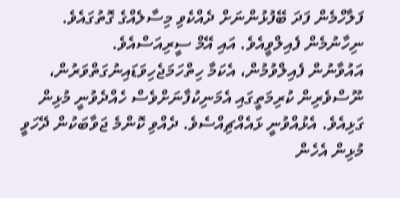ފަލާހްމެން ފަދަ ބޭފުޅުންނަށް ދެއްކެވި މިސާލެއްގެ ގޮތުގައެވެ.
ނިހާނުމެން ފެއިލްވީއެވެ. އައި އޭމް ސީރިއަސްއެވެ.
އައުވާނުން ފެއިލްވުމުން، އެކަމާ ހިތްހަމަޖެހިވަޑައިނުގަތްވަރުން، ނޫސްވެރިން ކުރިމަތީގައި އެމަނިކުފާނަށްވެސް ހެއްދެވުނީ މުޅިން ގަޅިއެވެ. އެޅުއްވުނީ ޅައެއްޗިއްސެވެ. ދެއްވި ކޮންމެ ޖަވާބަކުން ދޭހަވީ މުޅިން އެހެން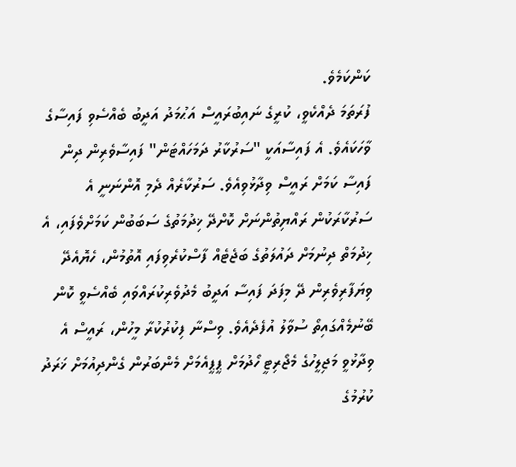ކަންކަމެވެ.
ފުރަތަމަ ދެއްކެވީ، ކުރީގެ ނައިބުރައީސް އަޙުމަދު އަދީބު ބެއްސެވި ފައިސާގެ ވާހަކައެވެ. އެ ފައިސާއަކީ "ސަރުކާރު ދަމަހައްޓަން" ފައިސާވެރިން ދިން ފައިސާ ކަމަށް ރައީސް ވިދާޅުވިއެވެ. ސަރުކާރެއް ދެމި އޮންނަނީ އެ ސަރުކާރަކުން ރައްޔިތުންނަށް ކޮށްދޭ ޚިދުމަތުގެ ސަބަބުން ކަމަށްވެފައި، އެ ޚިދުމަތް ދިނުމަށް ދައުލަތުގެ ބަޖެޓެއް ފާސްކުރެވިފައި އޮތުމުން، ހެޔޮއެދޭ ވިޔަފާރިވެރިން ދޭ މިފަދަ ފައިސާ އަދީބު މެދުވެރިކުރައްވައި ބެއްސެވީ ކޮން ބޭނުމެއްގައިތޯ ސުވާލު އުފެދެއެވެ. ވިސްނާ ފިކުރުކުރާ މީހުން، ރައީސް އެ ވިދާޅުވީ މަޖިލީހުގެ މެޖޯރިޓީ ހޯދުމަށް ޕީޕީއެމަށް މެންބަރުން ގެންދިއުމަށް ޚަރަދު ކުރުމުގެ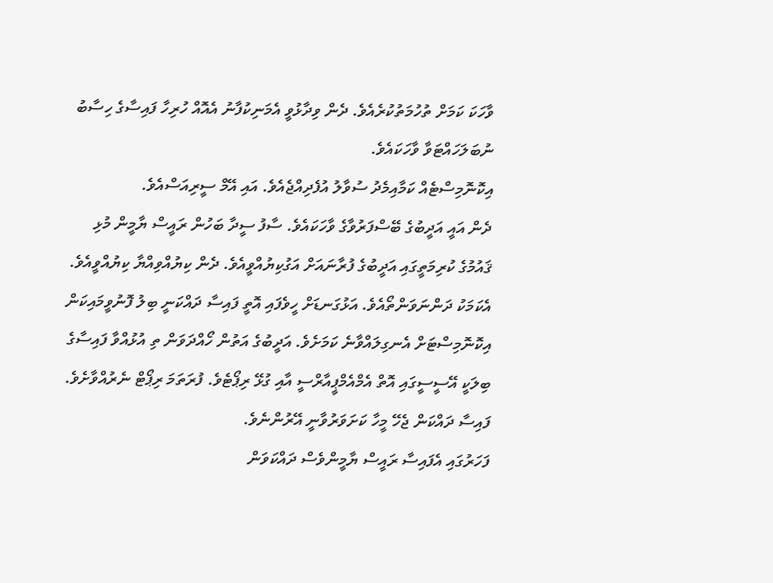ވާހަކަ ކަމަށް ތުހުމަތުކުރެއެވެ. ދެން ވިދާޅުވީ އެމަނިކުފާނު އެއޮއް ހުރިހާ ފައިސާގެ ހިސާބު ނުބަލަހައްޓަވާ ވާހަކައެވެ.
އިކޮނޮމިސްޓެއް ކަމާއިމެދު ސުވާލު އުފެދިއްޖެއެވެ. އައި އޭމް ސީރިއަސްއެވެ.
ދެން އައީ އަދީބުގެ ބޭސްފަރުވާގެ ވާހަކައެވެ. ސާފު ސީދާ ބަހުން ރައީސް ޔާމީން މުޅި ޤައުމުގެ ކުރިމަތީގައި އަދީބުގެ ފުރާނައަށް އަގުކިޔުއްވީއެވެ. ދެން ކިޔުއްވިއްޔާ ކިޔުއްވީއެވެ. އެކަމަކު ދަންނަވަންތޯއެވެ. އަޅުގަނޑަށް ހީވެފައި އޮތީ ފައިސާ ދައްކަނީ ބިލު ފޮނުވީމައިކަން އިކޮނޮމިސްޓަށް އެނގިލައްވާނެ ކަމަށެވެ. އަދީބުގެ އަތުން ހޯއްދަވަން ތި އުޅުއްވާ ފައިސާގެ ބިލަކީ އޭސީސީގައި އޮތް އެމްއެމްޕީއާރްސީ އާއި ގުޅޭ ރިޕޯޓެވެ. ފުރަތަމަ ރިޕޯޓް ނެރުއްވާށެވެ. ފައިސާ ދައްކަން ޖެހޭ މީހާ ކަށަވަރުވާނީ އޭރުންނެވެ.
ފަހަރުގައި އެފައިސާ ރައީސް ޔާމީންވެސް ދައްކަވަން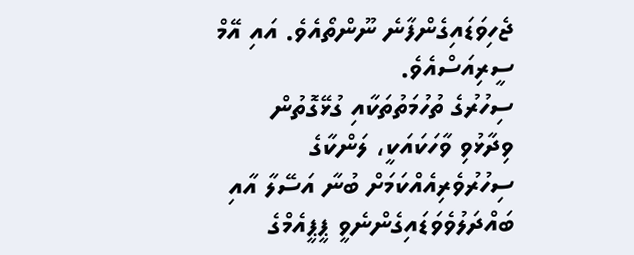ޖެހިވަޑައިގެންފާނެ ނޫންތޯއެވެ. އައި އޭމް ސީރިއަސްއެވެ.
ސިހުރުގެ ތުހުމަތުތަކާއި ގުޅޭގޮތުން ވިދާޅުވި ވާހަކައަކީ، ލަންކާގެ ސިހުރުވެރިއެއްކަމަށް ބުނާ އަސޭލާ އާއި ބައްދަލުވެވަޑައިގެންނެވީ ޕީޕީއެމްގެ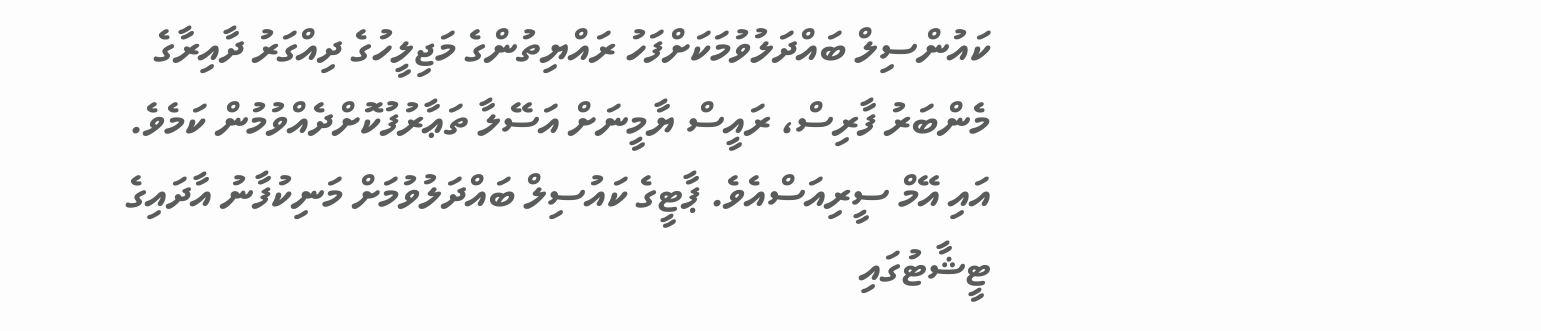ކައުންސިލް ބައްދަލުވުމަކަށްފަހު ރައްޔިތުންގެ މަޖިލީހުގެ ދިއްގަރު ދާއިރާގެ މެންބަރު ފާރިސް، ރައީސް ޔާމީނަށް އަސޭލާ ތަޢާރުފުކޮށްދެއްވުމުން ކަމެވެ.
އައި އޭމް ސީރިއަސްއެވެ. ޕާޓީގެ ކައުސިލް ބައްދަލުވުމަށް މަނިކުފާނު އާދައިގެ ޓީޝާޓުގައި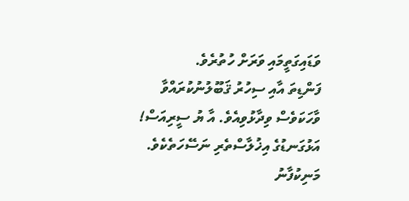ވަޑައިގަތީމައި ވަރަށް ހުތުރެވެ.
ފަންޑިތަ އާއި ސިހުރު ޤަބޫލުނުކުރައްވާ ވާހަކަވެސް ވިދާޅުވިއެވެ. އާ ޔު ސީރިއަސް!
އަޅުގަނޑުގެ އިޚުލާސްތެރި ނަސޭހަތެކެވެ. މަނިކުފާނު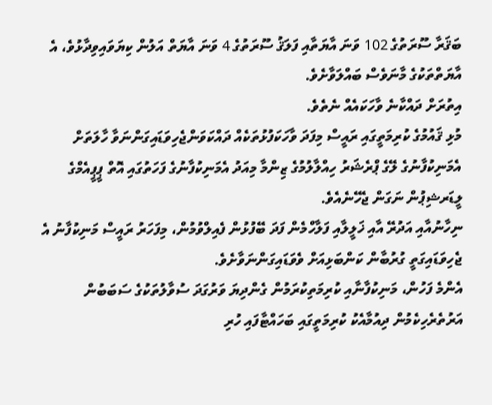ބަޤަރާ ސޫރަތުގެ 102 ވަނަ އާޔަތާއި ފަލަޤު ސޫރަތުގެ 4 ވަނަ އާޔަތް އަލުން ކިޔަވައިވިދާޅުވެ، އެ އާޔަތްތަކުގެ މާނަވެސް ބައްލަވާށެވެ.
އިތުރަށް ދައްކާނެ ވާހަކައެއް ނެތެވެ.
މުޅި ޤައުމުގެ ކުރިމަތީގައި ރައީސް މިފަދަ ވާހަކަފުޅުތަކެއް ދައްކަވަންޖެހިވަޑައިގަންނަވާ ހާލަތަށް އެމަނިކުފާނުގެ ލޭގެ ޕްރެޝަރު ހިއްލާލުމުގެ ޒިންމާ މިއަދު އެމަނިކުފާނުގެ ފަހަތުގައި އޮތް ޕީޕީއެމްގެ ލީޑަރޝިޕުން ނަގަން ޖެހޭނެއެވެ.
ނިހާނުއާއި އަދުރޭ އާއި ޚަލީލާއި ފަލާހްމެން ފަދަ ބޭފުޅުން ފެއިލްވުމުން، މިފަހަރު ރައީސް މަނިކުފާނު އެ ޖެހިވަޑައިގަތީ ގުރުބާން ކަންބަޅިއަށް ވެވަޑައިގަންނަވާށެވެ.
އެންމެ ފަހުން، މަނިކުފާނާއި ކުރިމަތިކުރަމުން ގެންދިޔަ ވަރުގަދަ ސުވާލުތަކުގެ ސަބަބުން އަރުތެރެހިކެމުން ދިއުމާއެކު ކުރިމަތީގައި ބަހައްޓާފައި ހުރި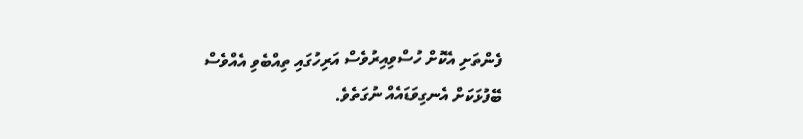ފެންތަށި އެކޮށް ހުސްވިއިރުވެސް އަރިހުގައި ތިއްބެވި އެއްވެސް ބޭފުޅަކަށް އެނގިވަޑައެއް ނުގަތެވެ.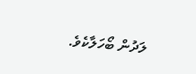ލަދުން ބޯހަލާކެވެ.